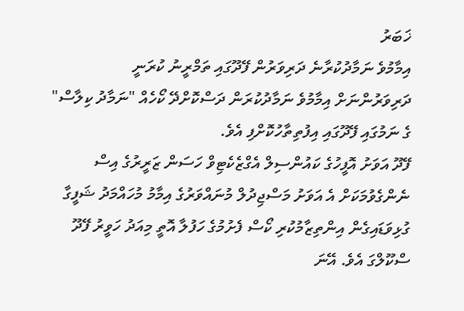ޚަބަރު
އިމާމުވެ ނަމާދުކުރާނެ ދަރިވަރުން ފޭދޫގައި ތަމްރީނު ކުރަނީ
ދަރިވަރުންނަށް އިމާމުވެ ނަމާދުކުރަން ދަސްކޮށްދޭ ކޯހެއް "ނަމާދު ކިލާސް" ގެ ނަމުގައި ފޭދޫގައި އިފުތިތާހުކޮށްފި އެވެ.
ފޭދޫ އަވަށު އޮފީހުގެ ކައުންސިލް އެގްޒެކެޓިވް ހަސަން ޒަރީރުގެ އިސް ނެންގެވުމަކަށް އެ އަވަށު މަސްޖިދުލް މުނައްވަރުގެ އިމާމު މުހައްމަދު ޝަފީގާ ގުޅިވަޑައިގެން އިންތިޒާމުކުރި ކޯސް ފެށުމުގެ ހަފުލާ އޮތީ މިއަދު ހަވީރު ފޭދޫ ސްކޫލްގަ އެވެ. އޭނަ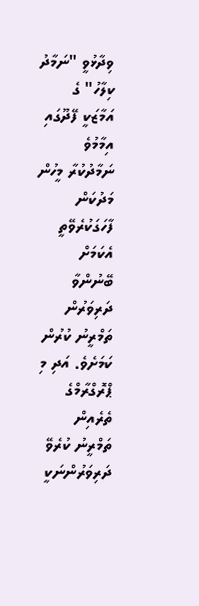ވިދާޅުވީ "ނަމާދު ކިލާހު" ގެ އަމާޒަކީ ފޭދޫގައި އިމާމުވެ ނަމާދުކުރާ މީހުން މަދުކަން ފާހަގަކުރެވޭތީ އެކަމަށް ބޭނުންވާ ދަރިވަރުން ތަމްރީނު ކުރުން ކަމަށެވެ. އަދި މި ޕްރޮގްރާމްގެ ތެރެއިން ތަމްރީނު ކުރެވޭ ދަރިވަރުންނަކީ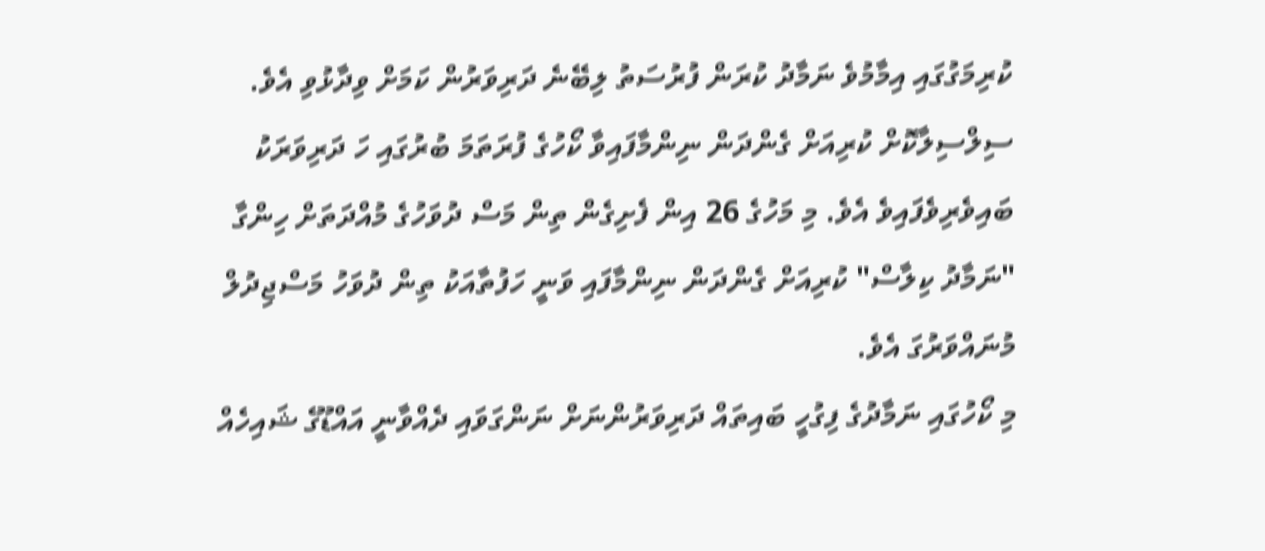ކުރިމަގުގައި އިމާމުވެ ނަމާދު ކުރަން ފުރުސަތު ލިބޭނެ ދަރިވަރުން ކަމަށް ވިދާޅުވި އެވެ.
ސިލްސިލާކޮށް ކުރިއަށް ގެންދަން ނިންމާފައިވާ ކޯހުގެ ފުރަތަމަ ބުރުގައި ހަ ދަރިވަރަކު ބައިވެރިވެފައިވެ އެވެ. މި މަހުގެ 26 އިން ފެށިގެން ތިން މަސް ދުވަހުގެ މުއްދަތަށް ހިންގާ "ނަމާދު ކިލާސް" ކުރިއަށް ގެންދަން ނިންމާފައި ވަނީ ހަފުތާއަކު ތިން ދުވަހު މަސްޖިދުލް މުނައްވަރުގަ އެވެ.
މި ކޯހުގައި ނަމާދުގެ ފިގުހީ ބައިތައް ދަރިވަރުންނަށް ނަންގަވައި ދެއްވާނީ އައްޑޫގެ ޝައިހެއް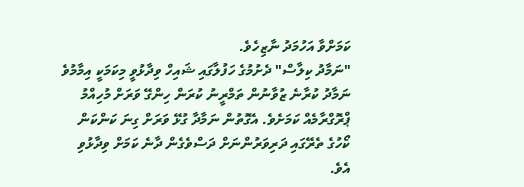ކަމަށްވާ އަހުމަދު ނާޒިހެވެ.
"ނަމާދު ކިލާސް" ދެށުމުގެ ހަފުލާގައި ޝައިހް ވިދާޅުވީ މިކަމަކީ އިމާމުވެ ނަމާދު ކުރާނެ ޒުވާނުން ތަމްރީނު ކުރަން ހިންގޭ ވަރަށް މުހިއްމު ޕްރޮގްރާމެއް ކަމަށެވެ. އެގޮތުން ނަމާދާ ގުޅޭ ވަރަށް ގިނަ ކަންކަން ކޯހުގެ ތެރޭގައި ދަރިވަރުންނަށް ދަސްވެގެން ދާނެ ކަމަށް ވިދާޅުވި އެވެ.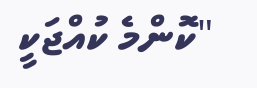"ކޮންމެ ކުއްޖަކީ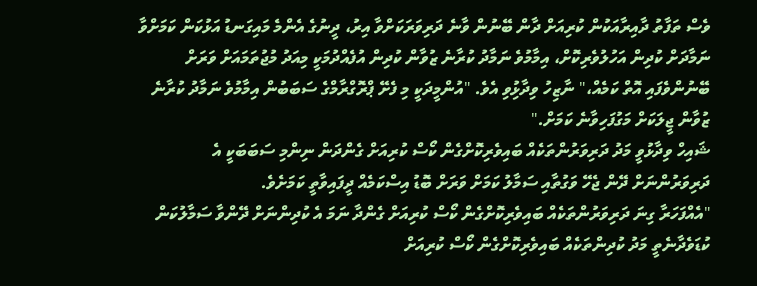ވެސް ތަފާތު ދާއިރާއަކުން ކުރިއަށް ދާން ބޭނުން ވާނެ ދަރިވަރަކަށްވާ އިރު، ދީނުގެ އެންމެ މައިގަނޑު އަޅުކަން ކަމަށްވާ ނަމާދަށް ކުދިން އަހުލުވެރިކޮށް، އިމާމުވެ ނަމާދު ކުރާނެ ޒުވާން ކުދިން އުފެއްދުމަކީ މިއަދު މުޖުތަމައަށް ވަރަށް ބޭނުންވެފައި އޮތް ކަމެއް،" ނާޒިހު ވިދާޅިުވި އެވެ. "އުންމީދަކީ މި ފެށޭ ޕްރޮގްރާމްގެ ސަބަބުން އިމާމުވެ ނަމާދު ކުރާނެ ޒުވާން ޖީލަކަށް މަގުފަހިވާނެ ކަމަށް."
ޝައިހް ވިދާޅުވީ މަދު ދަރިވަރުންތަކެއް ބައިވެރިކޮށްގެން ކޯސް ކުރިއަށް ގެންދަން ނިންމި ސަބަބަކީ އެ ދަރިވަރުންނަށް ދޭން ޖެހޭ ވަގުތާއި ސަމާލު ކަމަށް ވަރަށް ބޮޑު އިސްކަމެއް ދީފައިވާތީ ކަމަށެވެ.
"އެއްފަހަރާ ގިނަ ދަރިވަރުންތަކެއް ބައިވެރިކޮށްގެން ކޯސް ކުރިއަށް ގެންދާ ނަމަ އެ ކުދިންނަށް ދޭންވާ ސަމާލުކަން ކުޑަވެދާނެތީ މަދު ކުދިންތަކެއް ބައިވެރިކޮށްގެން ކޯސް ކުރިއަށް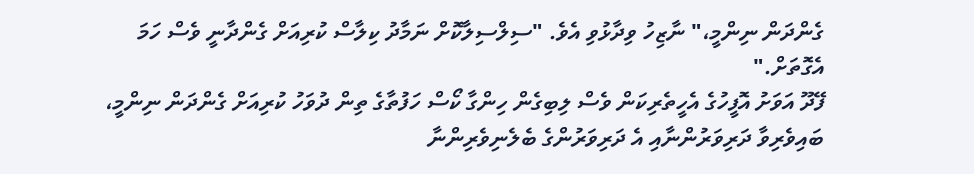ގެންދަން ނިންމީ،" ނާޒިހު ވިދާޅުވި އެވެ. "ސިލްސިލާކޮށް ނަމާދު ކިލާސް ކުރިއަށް ގެންދާނީ ވެސް ހަމަ އެގޮތަށް."
ފޭދޫ އަވަށު އޮފީހުގެ އެހީތެރިކަން ވެސް ލިބިގެން ހިންގާ ކޯސް ހަފުތާގެ ތިން ދުވަހު ކުރިއަށް ގެންދަން ނިންމީ، ބައިވެރިވާ ދަރިވަރުންނާއި އެ ދަރިވަރުންގެ ބެލެނިވެރިންނާ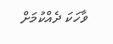ވާހަކަ ދެއްކުމަށް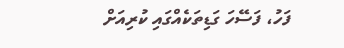ފަހު، ފަސޭހަ ގަޑިތަކެއްގައި ކުރިއަށް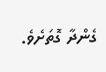ގެންދާ ގޮތަށެވެ.